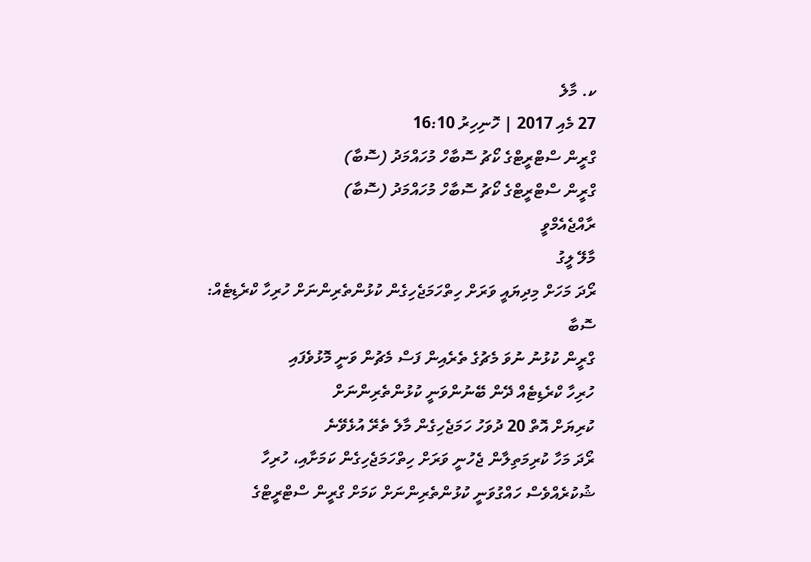ކ. މާލެ
27 މެއި 2017 | ހޮނިހިރު 16:10
ގްރީން ސްޓްރީޓްގެ ކޯޗު ސޮބާހް މުހައްމަދު (ސޮބާ)
ގްރީން ސްޓްރީޓްގެ ކޯޗު ސޮބާހް މުހައްމަދު (ސޮބާ)
ރާއްޖެއެމްވީ
މާލޭ ލީގު
ރޯދަ މަހަށް މިދިޔައީ ވަރަށް ހިތްހަމަޖެހިގެން ކުޅުންތެރިންނަށް ހުރިހާ ކްރެޑިޓެއް: ސޮބާ
ގްރީން ކުޅުނު ނުވަ މެޗުގެ ތެރެއިން ފަސް މެޗުން ވަނީ މޮޅުވެފައި
ހުރިހާ ކްރެޑިޓެއް ދޭން ބޭނުންވަނީ ކުޅުންތެރިންނަށް
ކުރިޔަށް އޮތް 20 ދުވަހު ހަމަޖެހިގެން މާލެ ތެރޭ އުޅެވޭނެ
ރޯދަ މަހާ ކުރިމަތިލާން ޖެހުނީ ވަރަށް ހިތްހަމަޖެހިގެން ކަމަށާއި، ހުރިހާ ޝުކުރެއްވެސް ހައްގުވަނީ ކުޅުންތެރިންނަށް ކަމަށް ގްރީން ސްޓްރީޓްގެ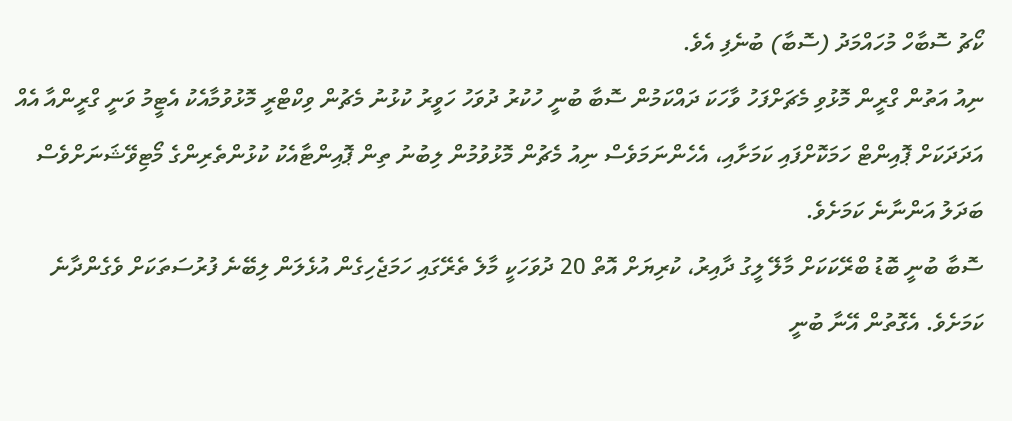ކޯޗު ސޮބާހް މުހައްމަދު (ސޮބާ) ބުނެފި އެވެ.
ނިއު އަތުން ގްރީން މޮޅުވި މެޗަށްފަހު ވާހަކަ ދައްކަމުން ސޮބާ ބުނީ ހުކުރު ދުވަހު ހަވީރު ކުޅުނު މެޗުން ވިކްޓްރީ މޮޅުވުމާއެކު އެޓީމު ވަނީ ގްރީންއާ އެއް އަދަދަކަށް ޕޮއިންޓް ހަމަކޮށްފައި ކަމަށާއި، އެހެންނަމަވެސް ނިއު މެޗުން މޮޅުވުމުން ލިބުނު ތިން ޕޮއިންޓާއެކު ކުޅުންތެރިންގެ މޯޓިވޭޝަނަށްވެސް ބަދަލު އަންނާނެ ކަމަށެވެ.
ސޮބާ ބުނީ ބޮޑު ބްރޭކަކަށް މާލޭ ލީގު ދާއިރު، ކުރިޔަށް އޮތް 20 ދުވަހަކީ މާލެ ތެރޭގައި ހަމަޖެހިގެން އުޅެލަން ލިބޭނެ ފުރުސަތަކަށް ވެގެންދާނެ ކަމަށެވެ. އެގޮތުން އޭނާ ބުނީ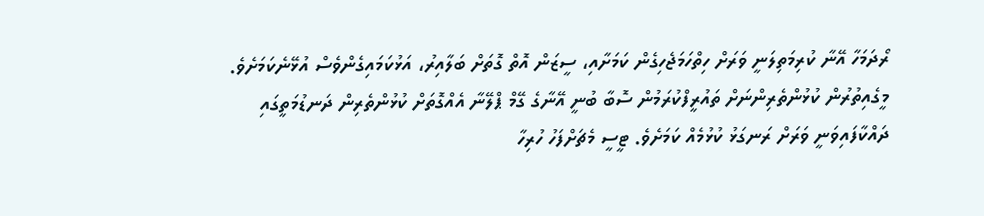ރޯދަމަހާ އޭނާ ކުރިމަތިލަނީ ވަރަށް ހިތްހަމަޖެހިގެން ކަމަށާއި، ސީޒަން އޮތް ގޮތަށް ބަލާއިރު، އަޅުކަމައިގެންވެސް އުޅޭނެކަމަށެވެ.
މީގެއިތުރުން ކުޅުންތެރިންނަށް ތައުރީފްކުރަމުން ސޮބާ ބުނީ އޭނާގެ ގޭމް ޕްލޭނާ އެއްގޮތަށް ކުޅުންތެރިން ދަނޑުމަތީގައި ދައްކާފައިވަނީ ވަރަށް ރަނގަޅު ކުޅުމެއް ކަމަށެވެ. ޓީސީ މެޗަށްފަހު ހުރިހާ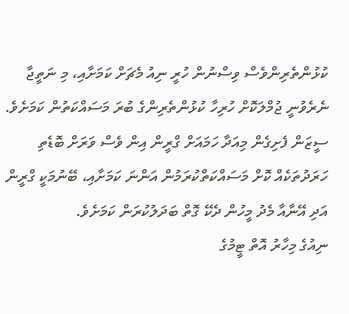ކުޅުންތެރިންވެސް ވިސްނުން ހުރީ ނިއު މެޗަށް ކަމަށާއި، މި ނަތީޖާ ނެރެވުނީ ޖުމްލަކޮށް ހުރިހާ ކުޅުންތެރިންގެ ބުރަ މަސައްކަތުން ކަމަށެވެ.
ސީޒަން ފެށިގެން މިއަދާ ހަމައަށް ގްރީން އިން ވެސް ވަރަށް ބޮޑެތި ހަރަދުތަކެއް ކޮށް މަސައްކަތްކުރަމުން އަންނަ ކަމަށާއި، ބޭނުމަކީ ގްރީން އަދި އޭނާއާ މެދު މީހުން ދެކޭ ގޮތް ބަދަލުކުރަން ކަމަށެވެ.
ނިއުގެ މިހާރު އޮތް ޓީމުގެ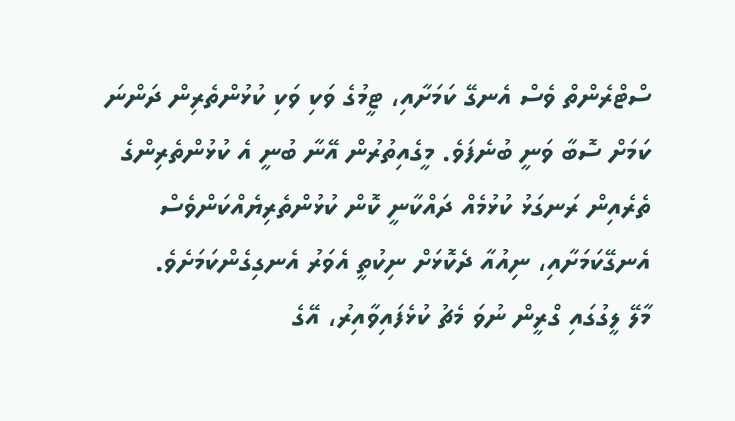ސްޓްރެންތް ވެސް އެނގޭ ކަމަށާއި، ޓީމުގެ ވަކި ވަކި ކުޅުންތެރިން ދަންނަ ކަމަށް ސޮބާ ވަނީ ބުނެފަވެ. މީގެއިތުރުން އޭނާ ބުނީ އެ ކުޅުންތެރިންގެ ތެރެއިން ރަނގަޅު ކުޅުމެއް ދައްކާނީ ކޮން ކުޅުންތެރިޔެއްކަންވެސް އެނގޭކަމަށާއި، ނިއުއާ ދެކޮޅަށް ނިކުތީ އެވަރު އެނގިގެންކަމަށެވެ.
މާލޭ ލީގުގައި ގްރީން ނުވަ މެޗު ކުޅެފައިވާއިރު، އޭގެ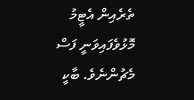ތެރެއިން އެޓީމު މޮޅުވެފައިވަނީ ފަސް މެޗުންނެވެ. ބާކީ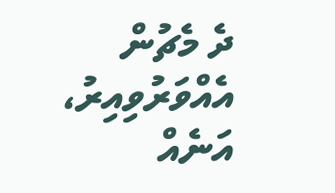ދެ މެޗުން އެއްވަރުވިއިރު، އަނެއް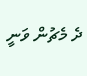ދެ މެޗުން ވަނީ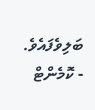ބަލިވެފައެވެ.
- ކޮމެންޓް